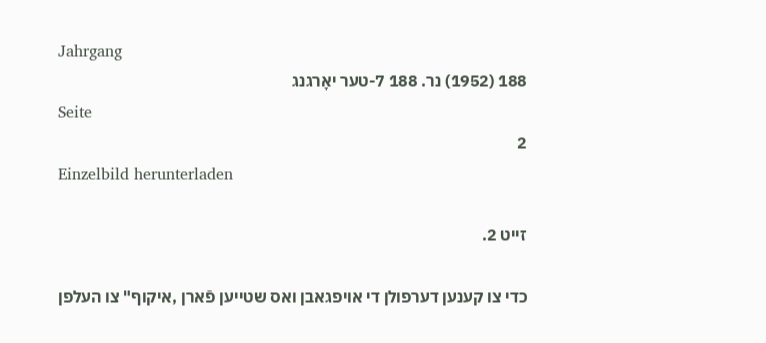Jahrgang
188 (1952) נר. 188 7-טער יאָרגנג
Seite
2
Einzelbild herunterladen

זייט 2.

כדי צו קענען דערפולן די אויפגאבן ואס שטייען פֿארן ,איקוף" צו העלפן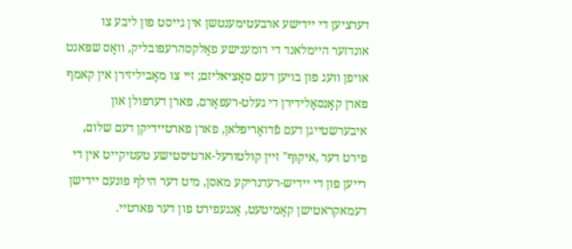דערציען די יידישע ארבעטימענטשן אין גייסט פון ליבע צו אונדזער היימלאנד די רומענישע פאָלקסהרעפּובליק, װאָס שפּאנט אויפן וועג פון בויען דעם סאָציאליזם; זיי צו מאָביליזירן אין קאמף פארן קאָנסאָלידירן די געלט-רעפאָרם, פארן דערפולן און איבערשטייגן דעם פֿדואָריפּלאן, פארן פארטיידיקן דעם שלום, פירט דער ,איקוף" זיין קולטורעל-ארטיסטישע טעטיקייט אין די רייען פון די יידיש-רעדנריקע מאסן, מיט דער הילף פונעם יידישן דעמאקראטישן קאָמיטעט, אָנגעפירט פון דער פּארטיי.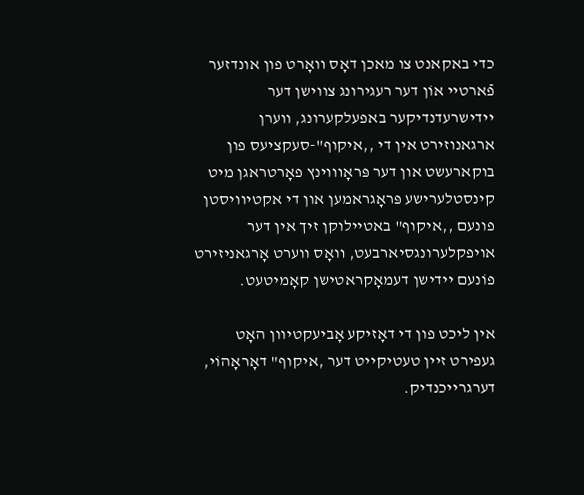כדי באקאנט צו מאכן דאָס װאָרט פון אונדזער פֿארטיי אוֹן דער רעגירונג צווישן דער יידישרעדנדיקער באפעלקערונג, ווערן ארגאנוזירט אין די ,,איקוף"-סעקציעס פון בוקארעשט און דער פּראָװוינץ פאָרטראגן מיט קינסטלערישע פּראָגראמען און די אקטיוויסטן פונעם ,,איקוף" באטיילוקן זיך אין דער אויפקלערונגסיארבעט, װאָס ווערט אָרגאניזירט פוֹנעם יידישן דעמאָקראטישן קאָמיטעט.

אין ליכט פון די דאָזיקע אָביעקטיוון האָט געפירט זיין טעטיקייט דער ,איקוף" דאָראָהוֹי, דערגרייכנדיק.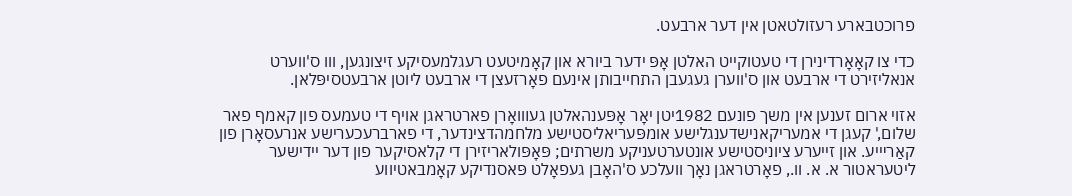פרוכטבארע רעזולטאטן אין דער ארבעט.

כדי צו קאָאָרדינירן די טעטוקייט האלטן אָפּ ידער ביורא און קאָמיטעט רעגלמעסיקע זיצונגען, ווו ס'ווערט אנאליזירט די ארבעט און ס'ווערן געגעבן התחייבותן אינעם פאָרזעצן די ארבעט ליוטן ארבעטסיפּלאן.

אזוי ארום זענען אין משך פונעם 1982יטן יאָר אָפּענהאלטן געװואָרן פארטראגן אויף די טעמעס פון קאמף פאר שלום,' קעגן די אמעריקאנישדענגלישע אומפּעריאליסטישע מלחמהדצינדער, די פארברעכערישע אנרעסאָרן פון קאַרײיע. און זייערע ציוניסטישע אונטערטעניקע משרתים; פּאָפּולאריזירן די קלאסיקער פון דער יידישער ליטעראטור א. א. וו., פאָרטראגן נאָך וועלכע ס'האָבן געפאָלט פּאסנדיקע קאָמבאטיווע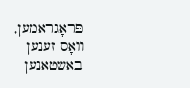פּראָגראמען, װאָס זענען באשטאנען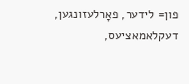פון= לידער, פאָרלעזונגען, דעקלאמאציעס,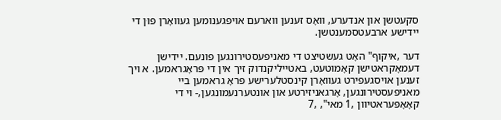סקעטשן און אנדערע, וואָס זענען ווארעם אויפגענומען געוואָרן פוּן די יידישע ארבעטסמענטשן.

דער ,איקוף" האָט געשטיצט די מאניפעסטירונגען פונעם. יידישן דעמאָקראטישן קאָמוטעט, באטייליקנדוק זיך אין די פּראָגראמען. א ויך זענען אויסגעפירט געוואָרן קינסטלערישע פּראָ גראמען ביי מאניפעסטירונגען, אָרגאניזירטע און אונטערנעמונגען,- וי די קאָאָפּעראטיוון ,1 מאי", ,7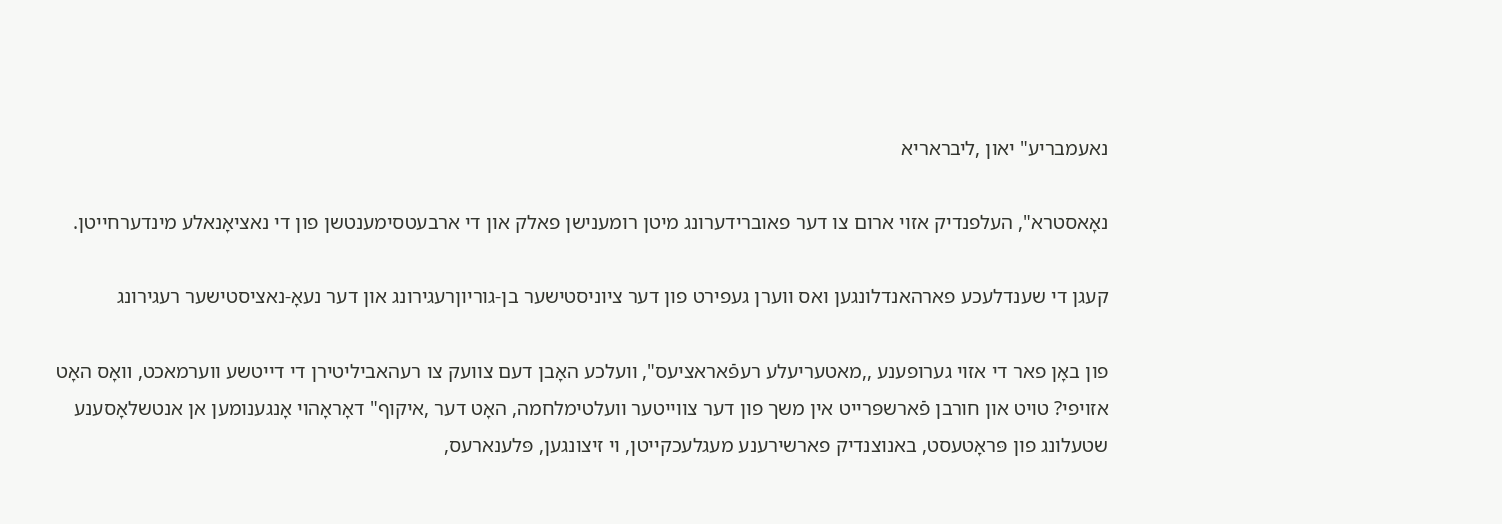נאעמבריע" יאון ,ליבראריא

נאָאסטרא", העלפנדיק אזוי ארום צו דער פאוברידערונג מיטן רומענישן פאלק און די ארבעטסימענטשן פון די נאציאָנאלע מינדערחייטן.

קעגן די שענדלעכע פארהאנדלונגען ואס ווערן געפירט פון דער ציוניסטישער בן-גוריוןרעגירונג און דער נעאָ-נאציסטישער רעגירונג

פון באָן פאר די אזוי גערופענע ,,מאטעריעלע רעפֿאראציעס", וועלכע האָבן דעם צוועק צו רעהאביליטירן די דייטשע ווערמאכט, װאָס האָט אזויפי? טויט און חורבן פֿארשפּרייט אין משך פון דער צווייטער וועלטימלחמה, האָט דער ,איקוף" דאָראָהוי אָנגענומען אן אנטשלאָסענע שטעלונג פון פּראָטעסט, באנוצנדיק פארשירענע מעגלעכקייטן, וי זיצונגען, פּלענארעס,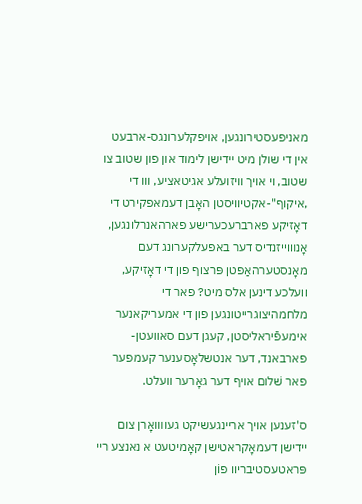מאניפעסטירונגען, אויפקלערונגס-ארבעט אין די שולן מיט יידישן לימוד און פון שטוב צו שטוב, וי אויך וויזועלע אגיטאציע, ווו די ,איקוף"-אקטיוויסטן האָבן דעמאפקירט די דאָזיקע פארברעכערישע פארהאנרלונגען, אָנװוייזנדיס דער באפעלקערונג דעם מאָנסטערהאַפטן פּרצוף פון די דאָזיקע, וועלכע דינען אלס מיט? פאר די מלחמהיצוגרייטונגען פון די אמעריקאנער אימעפֿיראליסטן, קעגן דעם סאוועטן-פארבאנד, דער אנטשלאָסענער קעמפער פאר שׁלום אויף דער גאָרער וועלט.

ס'זענען אויך אריינגעשיקט געוװואָרן צום יידישן דעמאָקראטישן קאָמיטעט א נאנצע ריי פּראטעסטיבריוו פוֹן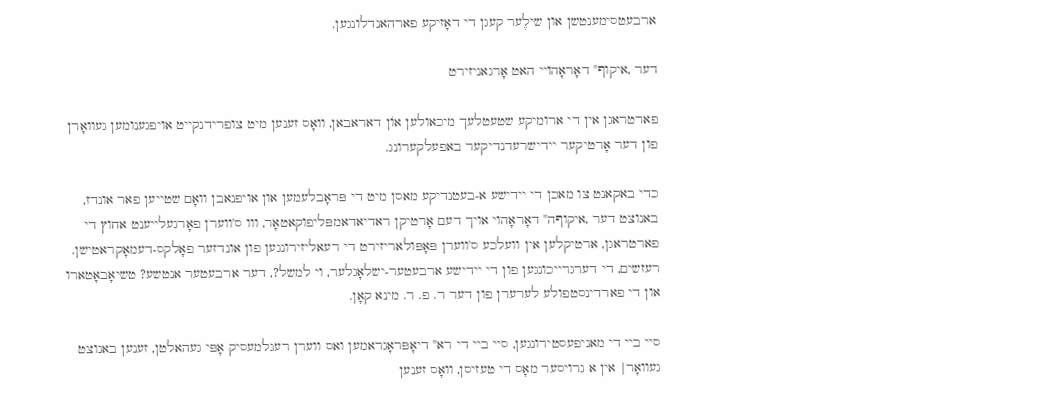ארבעטסימענטשן און שילֶער קעגן די דאָזיקע פארהאנדלונגען.

דער ,איקוף" דאָראָהױי האט אָרגאניזירט

פארטראגן אין די ארומיקע שטעטלעך מיכאולען אוֹן דאראבאן, וואָס זענען מיט צופרידנקייט אויפגענומען געוואָרן פון דער אָרטיקער יידישרעדנדיקער באפעלקערונג.

כדי באקאנט צו מאכן די יידישע א-בעטנדיקע מאסן מיט די פּראָבלעמען און אויפנאבן וואָם שטייען פאר אונדז, באנוצט דער ,איקוףה" דאָראָהוי אויך דעם אָרטיקן ראדיאדאמפּליפוקאטאָר, ווו ס'ווערן פאָרגעלייענט אחוץ די פארטראגן, ארטיקלען אין וועלכע ס'ווערן פּאָפּולאריזירט די רעאליזירונגען פון אונדזער פאָלקס-דעמאָקראטישן. רעזשים, די דערגרייכונגען פון די יידישע ארבעטער-ישלאָגלער, וי למשל?, דער ארבעטער אנטשע? טשיאָבאָטארו און די פארדינסטפולע לערערן פון דער ר. פ. ר. מינא קאָן.

סיי ביי די מאניפעסטירונגען, סיי ביי די רא" דיאָפּראָגראמען ואס ווערן רעגלמעסיק אָפּי געהאלטן, זענען באנוצט געוואָר| אין א גרויסער מאָס די טעזיסן, וואָס זענען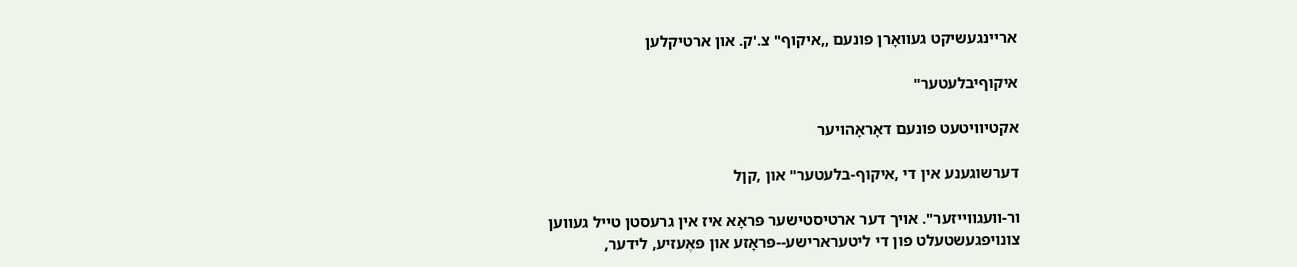אריינגעשיקט געוואָרן פונעם ,,איקוף" צ.'ק. און ארטיקלען

איקוףיבלעטער"

אקטיװיטעט פונעם דאָראָהויער

דערשוגענע אין די ,איקוף-בלעטער" און ,קןל

ור-וועגווייזער". אויך דער ארטיסטישער פּראָא איז אין גרעסטן טייל געווען צונויפגעשטעלט פון די ליטערארישע--פּראָזע און פּאֶעזיע, לידער,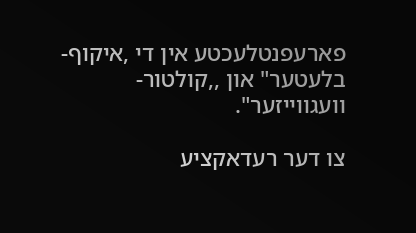פארעפנטלעכטע אין די ,איקוף-בלעטער" און ,,קולטור-וועגווייזער".

צו דער רעדאקציע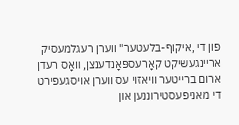פון די ,איקוף-בלעטער" ווערן רעגלמעסיק אריינגעשיקט קאָרעספּאָנדענצן, װאָס רעדן ארום ברייטער וויאזוי עס ווערן אויסגעפירט די מאניפעסטירוננען און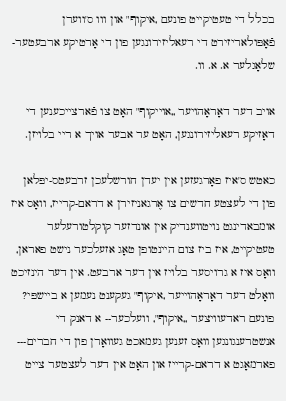בכלל די טעטיקייט פונעם ,איקוף" און ווו ס'ווערן פֿאָפּולאריזירט די רעאליזירונגען פון די אָרטיקע ארבעטער-שלאָגלער א. א. וו.

אויב דער דאָראָהױער ,,אױיקוף" האָט צו פֿארצייכענען די דאָזיקע רעאליזירונגען, האָט ער אבער אויך א ריי בלויזן.

כאטש ס'איז פאָרגעזען אין יעדן חורשלעכן זרבעטס-יפּלאן פון די לעצטע חדשים צו אֶרגאניזירן א דראם-קרייז, וואָס איז אומבאדינגט נויטווענדיק אין אונדזער קוקלטורעלער טעטיקייט, איז ביז צום היינטופן טאָג אזעלכער נישט פאראן, וואָס איז א גרויסער בלויז אין דער ארבעט. אין דער הינזיכט וואָלט דער דאָראָהױיער ,איקוף" געקענט נעמען א ביישפּי? פונעם ראדעוויצער ,,איקוף", וועלכער-- א דאנק די אנשטרענגונגען װאָס זענען געמאכט געוואָרן פון די חברים--- פארמאָגט א דראם-קרייז און האָט אין דער לעצטער צייט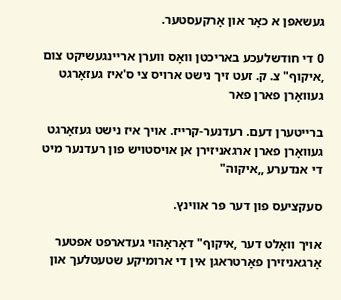געשאפן א כאָר און אָרקעסטער.

0 די חודשלעכע באריכטן װאָס ווערן אריינגעשיקט צום ,איקוף" צ. ק. זעט זיך נישט ארויס צי ס'איז געזאָרגט געוואָרן פארן פאר

ברייטערן דעם. רעדנער-קרייז. אויך איז נישט געזאָרגט געװאָרן פארן ארגאניזירן אן אויסטויש פון רעדנער מיט די אנדערע ,,איקוה"

סעקציעס פון דער פּר אווינץ.

אויך װאָלט דער ,איקוף" דאָראָהוי געדארפט אפטער אָרגאניזירן פאָרטראגן אין די ארומיקע שטעטלעך און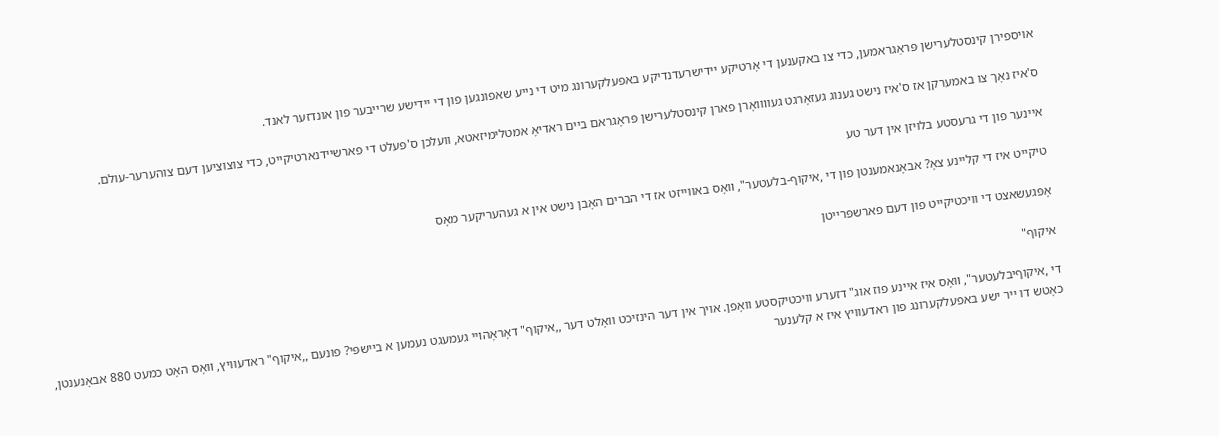אויספירן קינסטלערישן פּראַגראמען, כדי צו באקענען די אָרטיקע יידישרעדנדיקע באפעלקערונג מיט די נייע שאפונגען פון די יידישע שרייבער פון אונדזער לאנד.

ס'איז נאָך צו באמערקן אז ס'איז נישט גענוג געזאָרגט געוװואָרן פארן קינסטלערישן פּראָגראם ביים ראדיאָ אמטלימיזאטא, וועלכן ס'פעלט די פארשיידנארטיקייט, כדי צוצוציען דעם צוהערער-עולם.

איינער פון די גרעסטע בלויזן אין דער טע

טיקייט איז די קליינע צאָ? אבאָנאמענטן פון די ,איקוף-בלעטער", װאָס באווייזט אז די הברים האָבן נישט אין א געהעריקער מאָס

אָפּגעשאצט די וויכטיקייט פון דעם פארשפּרייטן

איקוף"

די ,איקוףיבלעטער", װאָס איז איינע פוז אוג" דזערע וויכטיקסטע וואָפן. אויך אין דער הינזיכט וואָלט דער ,,איקוף" דאָראָהױי געמעגט נעמען א ביישפּי? פונעם ,,איקוף" ראדעוויץ, װאָס האָט כמעט 880 אבאָנענטן, כאָטש דו ייר ישע באפעלקערונג פון ראדעוויץ איז א קלענער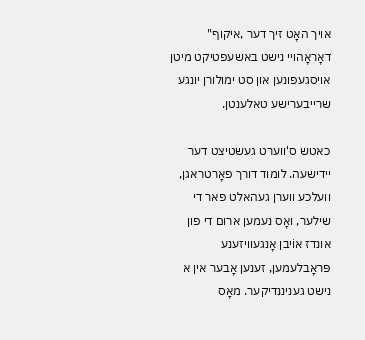אויך האָט זיך דער ,איקוף" דאָראָהױי נישט באשעפטיקט מיטן אויסגעפונען און סט ימולורן יונגע שרייבערישע טאלענטן.

כאטש ס'ווערט געשטיצט דער יידישעה. לומוד דורך פאָרטראגן, וועלכע ווערן געהאלט פאר די שילער, ואָס נעמען ארום די פון אונדז אוֹיבן אָנגעוויזענע פּראָבלעמען, זענען אָבער אין א נישט געניננדיקער. מאָס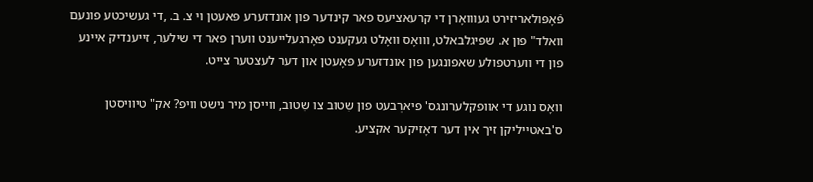פּֿאָפּולאריזירט געװואָרן די קרעאציעס פאר קינדער פון אונדזערע פּאעטן וי צ. ב. ,די געשיכטע פונעם וואלד" פון א. שפּיגלבאלט, װואָס װאָלט געקענט פאָרגעלייענט ווערן פאר די שילער, זייענדיק איינע פון די ווערטפולע שאפונגען פון אונדזערע פּאָעטן און דער לעצטער צייט.

וואָס נוגע די אוופקלערונגס' פיארְבעט פון שִטוב צו שִטוב, ווייסן מיר נישט וויפ? אק" טיוויסטן ס'באטייליקן זיך אין דער דאָזיקער אקציע.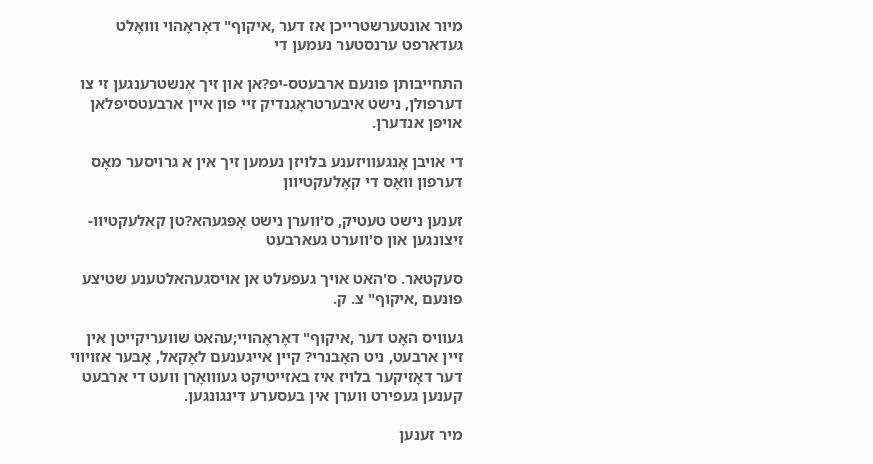מיור אונטערשטרייכן אז דער ,איקוף" דאָראָהוי וװאָלט געדארפט ערנסטער נעמען די

התחייבותן פונעם ארבעטס-יפ?אן און זיך אֶנשטרענגען זי צו דערפולן, נישט איבערטראָגנדיק זיי פון איין ארבעטסיפּלאן אויפן אנדערן.

די אויבן אָנגעוויזענע בלויזן נעמען זיך אין א גרויסער מאָס דערפון װאָס די קאָלעקטיוון

זענען נישט טעטיק, ס'ווערן נישט אָפּגעהא?טן קאלעקטיוו-זיצונגען און ס'ווערט געארבעט

סעקטאר. ס'האט אויך געפעלט אן אויסגעהאלטענע שטיצע פונעם ,איקוף" צ. ק.

געוויס האָט דער ,איקוף" דאָראָהױי;עהאט שוועריקייטן אין זיין ארבעט, ניט האָבנרי? קיין אייגענעם לאָקאל, אָבער אזויווי דער דאָזיקער בלויז איז באזייטיקט געוװאָרן וועט די ארבעט קענען געפירט ווערן אין בעסערע דינגונגען.

מיר זענען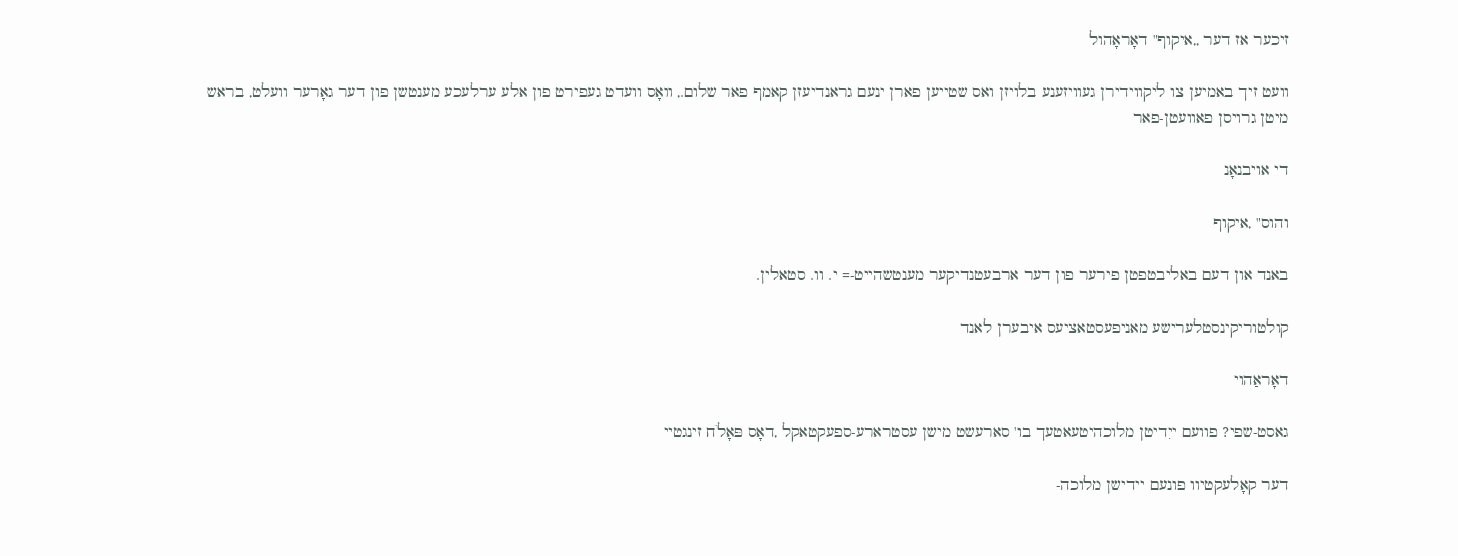זיכער אז דער ,,איקוף" דאָראָהול

וועט זיך באמיען צו ליקווידירן געוויזענע בלויזן ואס שטייען פארן ינעם גראנדיעזן קאמף פאר שלום., װאָס וועדט געפירט פון אלע ערלעכע מענטשן פון דער גאָרער וועלט, בראש מיטן גרויסן פאוועטן-פאר

די אויבנאָנ

והוס" ,איקוף

באנד און דעם באליבטפטן פירער פון דער ארבעטנדיקער מענטשהייט-= י. וו. סטאלין.

קולטוריקינסטלערישע מאניפעסטאציעס איבערן לאנד

דאָראַהוי

גאסט-שפי? פוועם ייִדיטן מלוכהיטעאטעך בו' סארעשט מישן עסטרארע-ספעקטאקל ,דאָס פּאָלֹח זינגטײ

דער קאָלעקטיוו פונעם יידישן מלוכה-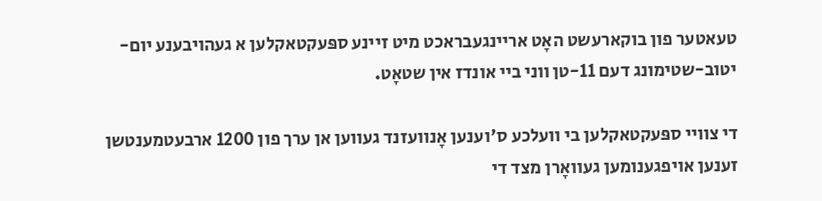טעאטער פון בוקארעשט האָט אריינגעבראכט מיט זיינע ספּעקטאקלען א געהויבענע יום-יטוב-שטימונג דעם 11-טן ווני ביי אונדז אין שטאָט.

די צוויי ספּעקטאקלען בי וועלכע ס'וענען אָנוועזנד געווען אן ערך פון 1200 ארבעטמענטשן זענען אויפגענומען געוואָרן מצד די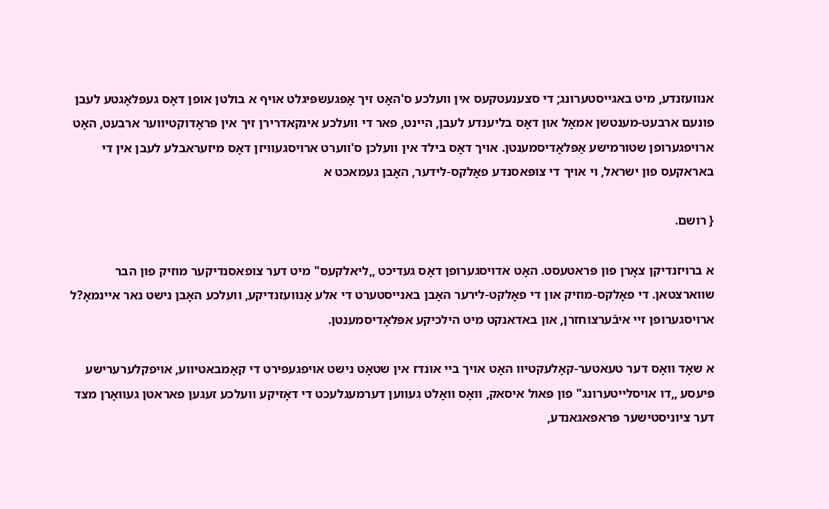אנוועזנדע, מיט באגייסטערונג; די סצענעטקעס אין וועלכע ס'האָט זיך אָפּגעשפּיגלט אויף א בולטן אופן דאָס געפּלאָגטע לעבן פונעם ארבעט-מענטשן אמאָל און דאָס בליענדע לעבן, היינט, פאר די וועלכע אינקאדרירן זיך אין פּראָדוקטיווער ארבעט, האָט ארויפגערופן שטורמישע אַפּלאָדיסמענטן. אויך דאָס בילד אין וועלכן ס'ווערט ארויסגעוויזן דאָס מיזעראבלע לעבן אין די באראקעס פון ישראל, וי אויך די צופּאסנדע פאָלקס-לידער, האָבן געמאכט א

{ רושם.

א ברויזנדיקן צאָרן פון פּראטעסט. האָט אדויסגערופן דאָס געדיכט ,,ליאלקעס" מיט דער צופאסנדיקער מוזיק פון הבר שווארצטאן. די פאָלקס-מוזיק און די פאָלקט-לירער האָבן באנייסטערט די אלע אָנוועזנדיקע, וועלכע האָבן נישט נאר איינמאָ?ל ארויסגערופן זיי איבֿערצוחזרן, און באדאנקט מיט הילכיקע אפּלאָדיסמענטן.

א שאָד װאָס דער טעאטער-קאָלעקטיוו האָט אויך ביי אונדז אין שטאָט נישט אויפגעפירט די קאָמבאטיווע, אויפקלערערישע פּיעסע ,,דו אויסלייטערונג" פון פּאול איסאק, וואָס װאָלט געווען דערמעגלעכט די דאָזיקע וועלכע זעגען פאראטן געװאָרן מצד דער ציוניסטישער פּראפּאגאנדע,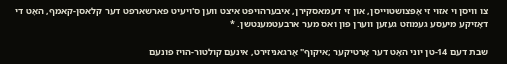צו וויסן וי אזוי זי אָפּצושטױיסן, און זי דעמאסקירן, איבערהויפּט איצט ווען ס'ויעיט פארשארפט דער קלאסן-קאמף, האָט די דאָזיקע מּיעסע געמוזט געזען ווערן פון ואס מער ארבעטמענטשן. *

שבת דעם 14-טן יוני האָט דער אָרטיקער ;איקוף" אָרגאניזירט, אינעם קולטור-הויז פונעם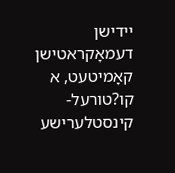יידישן דעמאָקראטישן קאָמיטעט, א קו?טורעל-קינסטלערישע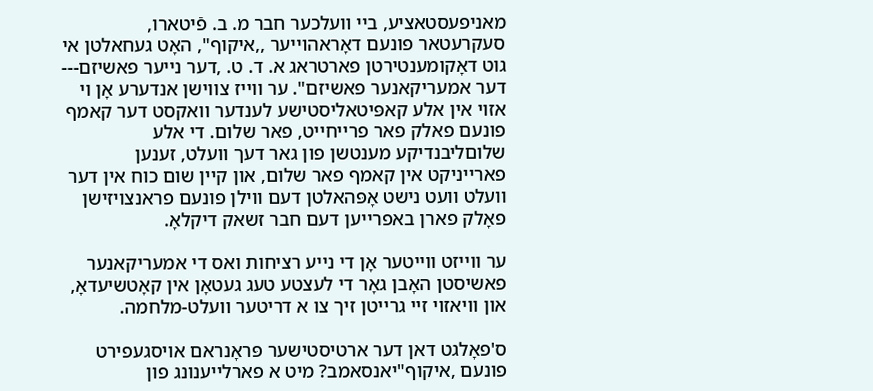מאניפעסטאציע, ביי װעלכער חבר מ. ב. פֿיטארו, סעקרעטאר פונעם דאָראהױיער ,,איקוף", האָט געחאלטן אי גוט דאָקומענטירטן פארטראג א. ד. ט. ,דער נייער פאשיזם--- דער אמעריקאנער פאשיזם". ער ווייז צווישן אנדערע אָן וי אזוי אין אלע קאפּיטאליסטישע לענדער וואקסט דער קאמף פונעם פאלק פאר פרייחייט, פאר שלום. די אלע שלוםליבנדיקע מענטשן פון גאר דעך וועלט, זענען פארייניקט אין קאמף פאר שלום, און קיין שום כוח אין דער וועלט וועט נישט אָפּהאלטן דעם ווילן פונעם פראנצויזישן פאָלק פארן באפרייען דעם חבר זשאק דיקלאָ.

ער ווייזט ווייטער אָן די נייע רציחות ואס די אמעריקאנער פאשיסטן האָבן גאָר די לעצטע טעג געטאָן אין קאָטשיעדאָ, און וויאזוי זיי גרייטן זיך צו א דריטער וועלט-מלחמה.

ס'פאָלגט דאן דער ארטיסטישער פּראָנראם אויסגעפירט פונעם ,איקוף"יאנסאמב? מיט א פארלייענונג פון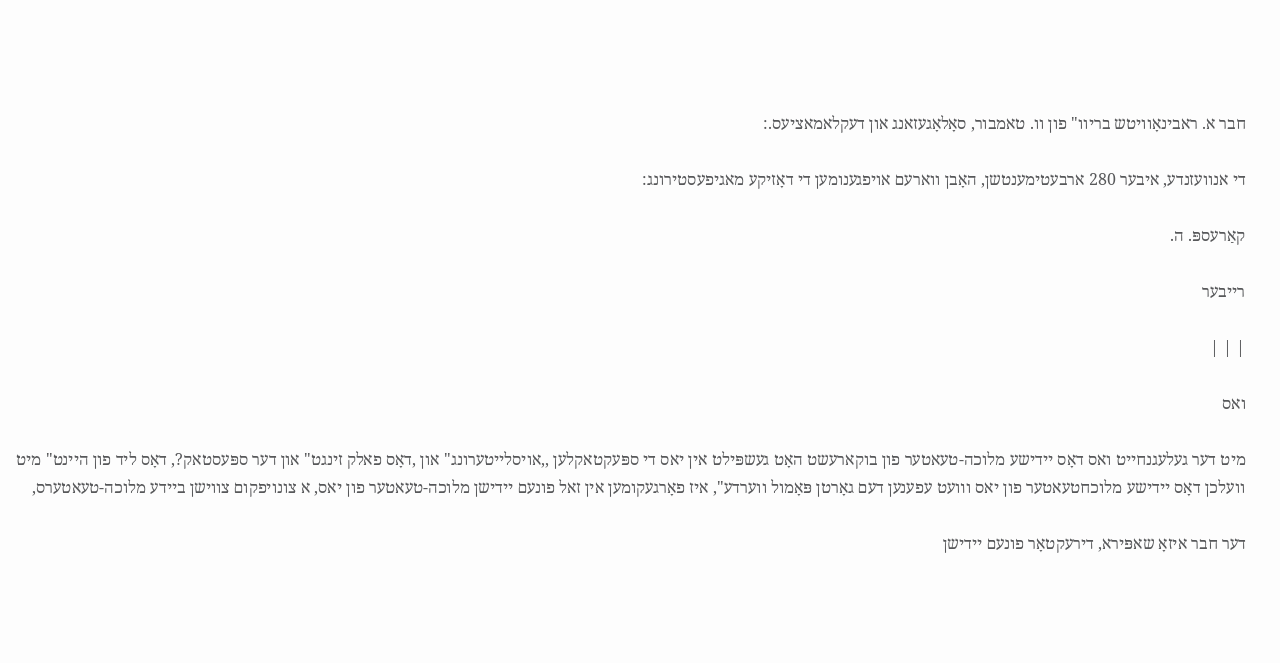חבר א. ראבינאָוויטש בריוו" פון וו. טאמבור, סאָלאָגעזאנג און דעקלאמאציעס.:

די אנוועזנדע, איבער 280 ארבעטימענטשן, האָבן ווארעם אויפגענומען די דאָזיקע מאגיפעסטירונג:

קאַרעספּ. ה.

רייבער

| | |

ואס

מיט דער געלעגנחייט ואס דאָס יידישע מלוכה-טעאטער פון בוקארעשט האָט געשפּילט אין יאס די ספּעקטאקלען ,,אויסלייטערונג" און ,דאָס פאלק זינגט" און דער ספּעסטאק?, דאָס ליד פון היינט" מיט וועלכן דאָס יידישע מלוכחטעאטער פון יאס וװעט עפענען דעם גאָרטן פּאָמול ווערדע", איז פאָרגעקומען אין זאל פונעם יידישן מלוכה-טעאטער פון יאס, א צונויפקום צווישן ביידע מלוכה-טעאטערס,

דער חבר איזאָ שאפּירא, דירעקטאָר פונעם יידישן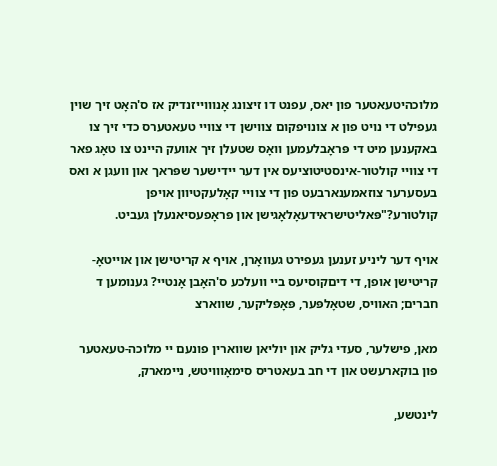מלוכהיטעאטער פון יאס, עפנט דו זיצונג אָנװוייזנדיק אז ס'האָט זיך שוין געפילט די נויט פון א צונויפקום צווישן די צוויי טעאטערס כדי זיך צו באקענען מיט די פּראָבלעמען װאָס שטעלן זיך אוועק היינט צו טאָג פאר די צוויי קולטור-אינסטיטוציעס אין דער יידישער שפּראך און וועגן א ואס בעסערער צוזאמענארבעט פון די צוויי קאָלעקטיוון אויפן קולטורע?"פּאליטישראידעאָלאָגישן און פּראָפעסיאנעלן געביט.

אויף דער ליניע זענען געפירט געװאָרן, אויף א קריטישן און אױיטאָ-קריטישן אופן, די דיםקוסיעס ביי וועלכע ס'האָבן אָנטיי? גענומען ד חברים; האוויס, שטאָלפּער, פּאָפּליקער, שווארצ

מאן, פישלער, סעדי גליק און יוליאן שווארין פונעם יי מלוכה-טעאטער פון בוקארעשט און די חב בעאטריס סימאָװויטש, ניימארק,

לינטשע,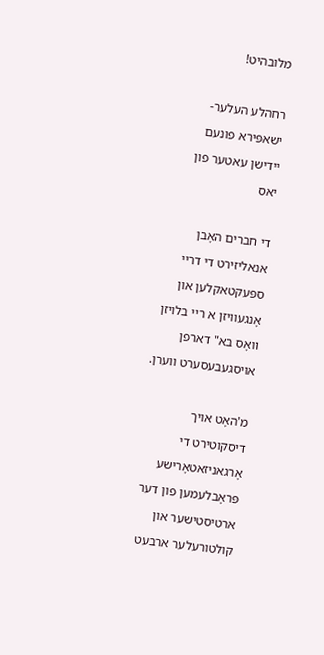מלובהיט!

רחהלע העלער-ישאפּירא פונעם יידישן עאטער פון יאס

די חברים האָבן אנאליזירט די דריי ספּעקטאקלען און אָנגעוויזן א ריי בלויזן װאָס בא" דארפן אויסגעבעסערט ווערן.

מ'האָט אויך דיסקוטירט די אָרגאניזאטאָרישע פּראָבלעמען פון דער ארטיסטישער און קולטורעלער ארבעט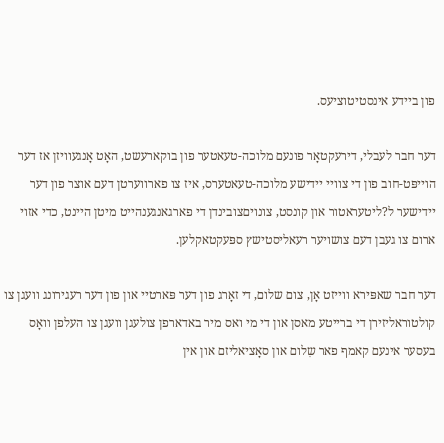פון ביידע אינסטיטוציעס.

דער חבר לעבלי, דירעקטאָר פונעם מלוכה-טעאטער פון בוקארעשט, האָט אָנגעוויזן אז דער הױיפּט-חוב פון די צוויי יידישע מלוכה-טעאטערס, איז צו פארווערטן דעם אוצר פון דער יידישער ל?ליטעראטור און קונסט, צונויםצובינדן די פארגאנגענהייט מיטן היינט, כדי אזוי ארום צו געבן דעם צושויער רעאליסטישץ ספּעקטאקלען.

דער חבר שאפּירא ווייזט אָן, צום שלום, די זאָרג פון דער פּארטיי און פון דער רעגירונג וועגן צו קולטוראליזירן די ברייטע מאסן און די מי ואס מיר באדארפן צולעגן וועגן צו העלפן װאָס בעסער אינעם קאמף פאר שִלום און סאָציאליזם און אין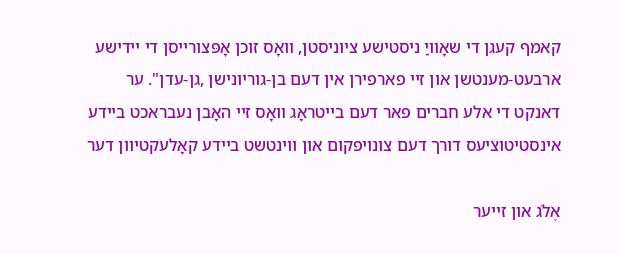קאמף קעגן די שאָװיַ ניסטישע ציוניסטן, װאָס זוכן אָפּצורייסן די יידישע ארבעט-מענטשן און זיי פארפירן אין דעם בן-גוריונישן ,גן-עדן". ער דאנקט די אלע חברים פאר דעם בייטראָג װאָס זיי האָבן נעבראכט ביידע אינסטיטוציעס דורך דעם צונויפקום און ווינטשט ביידע קאָלעקטיוון דער

אֶלֹג און זייער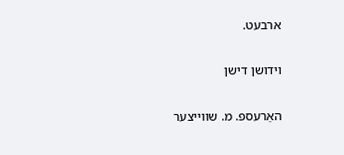ארבעט.

וידושן דישן

האַרעספ. מ. שווייצער